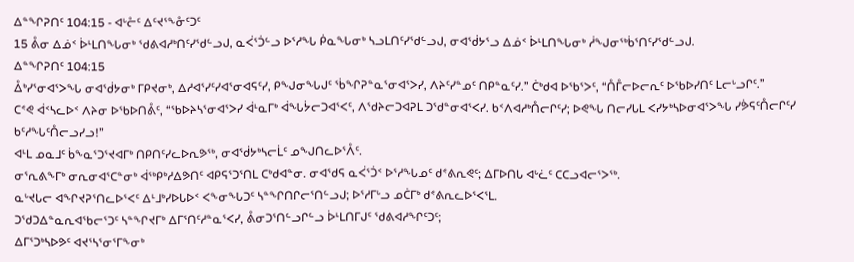ᐃᓐᖏᕈᑎᑦ 104:15 - ᐊᒡᓔᑦ ᐃᑦᔪᕐᖕᓁᑦᑐᑦ
15 ᕔᓂ ᐃᓅᑉ ᐆᒻᒪᑎᖓᓂᒃ ᖁᕕᐊᓱᒃᑎᑦᓯᖁᓪᓗᒍ, ᓇᐹᕐᑑᓪᓗ ᐅᕐᓱᖓ ᑮᓇᖓᓂᒃ ᓴᓗᒪᑎᑦᓯᖁᓪᓗᒍ, ᓂᐊᖂᔭᕐᓗ ᐃᓅᑉ ᐆᒻᒪᑎᖓᓂᒃ ᓲᖑᓂᖅᑳᕐᑎᑦᓯᖁᓪᓗᒍ.
ᐃᓐᖏᕈᑎᑦ 104:15
ᐂᒃᓯᕐᓂᐊᕐᐳᖓ ᓂᐊᖂᔭᓂᒃ ᒥᑭᔪᓂᒃ, ᐃᓱᐊᕐᓯᑦᓯᐊᕐᓂᐊᕋᑦᓯ, ᑭᖑᓂᖓᒍᑦ ᖄᖏᕈᓐᓇᕐᓂᐊᕐᐳᓯ, ᐱᔨᑦᓯᓐᓄᑦ ᑎᑭᓐᓇᑦᓯ.” ᑖᒃᑯᐊ ᐅᖃᕐᐳᑦ, “ᑍᒤᓕᐅᓕᕆᑦ ᐅᖃᐅᓯᑎᑦ ᒪᓕᒡᓗᒋᑦ.”
ᑕᕝᕙ ᐋᑉᓴᓚᐅᑉ ᐱᔨᓂ ᐅᖃᐅᑎᕔᑦ, “ᖃᐅᔨᓴᕐᓂᐊᕐᐳᓯ ᐋᒻᓇᒥᒃ ᐋᖓᔮᓕᑐᐊᕐᐸᑦ, ᐱᖁᔨᓕᑐᐊᕈᒪ ᑐᖁᓐᓂᐊᕐᐸᓯ. ᑲᑉᐱᐊᓱᒃᑍᓕᒋᑦᓯ; ᐅᕙᖓ ᑎᓕᓯᒐᒪ ᐸᓯᔭᒃᓴᐅᓂᐊᕐᐳᖓ ᓯᕘᕋᑦᑍᓕᒋᑦᓯ ᑲᑦᓱᖓᑦᑍᓕᓗᓯᓗ!”
ᐊᒻᒪ ᓄᓇᒧᑦ ᑳᖕᓇᕐᑐᕐᔪᐊᒥᒃ ᑎᑭᑎᑦᓯᓚᐅᕆᕗᖅ, ᓂᐊᖂᔭᒃᓴᓕᒫᑦ ᓄᖑᑎᓚᐅᕐᐰᑦ.
ᓂᕐᕆᕕᖕᒥᒃ ᓂᕆᓂᐊᕐᑕᓐᓂᒃ ᐋᖅᑭᒃᓱᐃᕗᑎᑦ ᐊᑭᕋᕐᑐᕐᑎᒪ ᑕᒃᑯᐊᓐᓂ. ᓂᐊᖁᕋ ᓇᐹᕐᑑᑉ ᐅᕐᓱᖓᓄᑦ ᑯᕝᕕᕆᕙᑦ; ᐃᒥᐅᑎᒐ ᐊᒡᓛᑦ ᑕᑕᓗᐊᓕᕐᐳᖅ.
ᓇᒡᔪᒐᓕ ᐊᖏᔪᕈᕐᑎᓚᐅᕐᐸᑦ ᐃᒻᒧᒃᓯᐅᒐᐅᑉ ᐸᖕᓂᖓᑐᑦ ᓴᓐᖏᑎᒋᓕᕐᑎᓪᓗᒍ; ᐅᕐᓱᒥᒡᓗ ᓄᑖᒥᒃ ᑯᕝᕕᕆᓚᐅᕐᐸᕐᒪ.
ᑐᖁᑐᐃᓐᓇᕆᐊᖃᓕᕐᑐᑦ ᓴᓐᖏᔪᒥᒃ ᐃᒥᕐᑎᑦᓱᓐᓇᕐᐸᓯ, ᕔᓂᑐᕐᑎᓪᓗᒋᓪᓗ ᐆᒻᒪᑎᒥᒍᑦ ᖁᕕᐊᓱᖏᑦᑐᑦ;
ᐃᒥᕐᑐᒃᓴᐅᕗᑦ ᐊᔪᕐᓴᕐᓂᕐᒥᖕᓂᒃ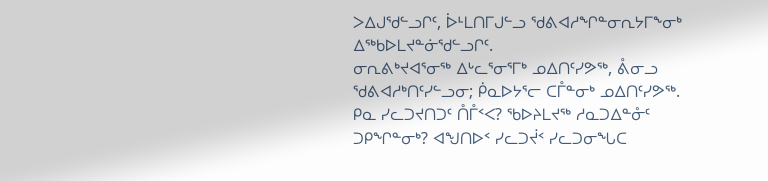ᐳᐃᒍᖁᓪᓗᒋᑦ, ᐆᒻᒪᑎᒥᒍᓪᓗ ᖁᕕᐊᓱᖏᓐᓂᕆᔭᒥᖕᓂᒃ ᐃᖅᑲᐅᒪᔪᓐᓃᖁᓪᓗᒋᑦ.
ᓂᕆᕕᒃᔪᐊᕐᓂᖅ ᐃᒡᓚᕐᓂᕐᒥᒃ ᓄᐃᑎᑦᓯᕗᖅ, ᕔᓂᓗ ᖁᕕᐊᓱᒃᑎᑦᓯᓪᓗᓂ; ᑮᓇᐅᔭᕐᓕ ᑕᒤᓐᓂᒃ ᓄᐃᑎᑦᓯᕗᖅ.
ᑭᓇ ᓯᓚᑐᔪᑎᑐᑦ ᑍᒤᑉᐸ? ᖃᐅᔨᒪᔪᖅ ᓱᓇᑐᐃᓐᓁᑦ ᑐᑭᖏᓐᓂᒃ? ᐊᖑᑎᐅᑉ ᓯᓚᑐᔫᑉ ᓯᓚᑐᓂᖓᑕ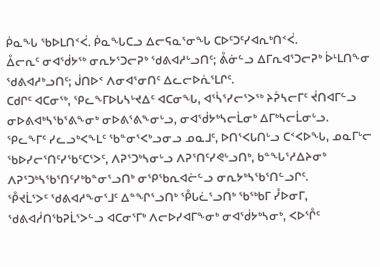ᑮᓇᖓ ᖃᐅᒪᑎᑉᐹ. ᑮᓇᖓᑕᓗ ᐃᓕᕋᓇᕐᓂᖓ ᑕᐅᑦᑐᑦᓯᐊᕆᒃᑎᑉᐹ.
ᐂᓕᕆᑦ ᓂᐊᖂᔭᖅ ᓂᕆᔭᕐᑐᓕᕈᒃ ᖁᕕᐊᓱᒡᓗᑎᑦ; ᕔᓃᓪᓗ ᐃᒥᕆᐊᕐᑐᓕᕈᒃ ᐆᒻᒪᑎᖕᓂ ᖁᕕᐊᓱᒃᓗᑎᑦ; ᒎᑎᐅᑉ ᐱᓂᐊᕐᓂᑎᑦ ᐃᓚᓕᐅᕇᕐᒪᒋᑦ.
ᑕᑯᒋᑦ ᐊᑕᓂᖅ, ᕿᓚᖕᒥᐅᒐᓴᒡᔪᐃᑦ ᐊᑕᓂᖓ, ᐊᕐᓵᕐᓯᓕᕐᐳᖅ ᔨᕉᓴᓕᒥᑦ ᔫᑎᐊᒥᓪᓗ ᓂᐅᕕᐊᒃᓴᖃᕐᕕᖕᓂᒃ ᓂᐅᕕᕐᕕᖕᓂᒡᓗ, ᓂᐊᖂᔭᒃᓴᓕᒫᓂᒃ ᐃᒥᒃᓴᓕᒫᓂᒡᓗ.
ᕿᓚᖕᒥᑦ ᓯᓚᓗᒃᐸᖕᒪᑦ ᖃᓐᓂᕐᐸᒃᓗᓂᓗ ᓄᓇᒧᑦ, ᐅᑎᕐᐸᒐᑎᒡᓗ ᑕᑉᐸᐅᖓ, ᓄᓇᒥᒡᓕ ᖃᐅᓯᓕᕐᑎᑦᓯᖃᑦᑕᕐᐳᑦ, ᐱᕈᕐᑐᒃᓴᓂᒡᓗ ᐱᕈᕐᑎᑦᓯᕙᒡᓗᑎᒃ, ᑲᓐᖓᕐᓱᐃᔨᓂᒃ ᐱᕈᕐᑐᒃᓴᖃᕐᑎᑦᓯᒃᑲᓐᓂᕐᓗᑎᒃ ᓂᕿᖃᕆᐊᓖᓪᓗ ᓂᕆᔭᒃᓴᖃᕐᑎᓪᓗᒋᑦ.
ᕾᔪᒫᕐᐳᑦ ᖁᕕᐊᓱᖕᓂᕐᒧᑦ ᐃᓐᖏᕐᓗᑎᒃ ᕾᒐᓛᕐᓗᑎᒃ ᖃᖅᑲᒥ ᓮᐅᓂᒥ, ᖁᕕᐊᓲᑎᖃᕈᒫᕐᐳᓪᓗ ᐊᑕᓂᕐᒥᒃ ᐱᓕᐅᓯᐊᒥᖕᓂᒃ ᓂᐊᖂᔭᒃᓴᓂᒃ, ᐸᐅᕐᒊᑦ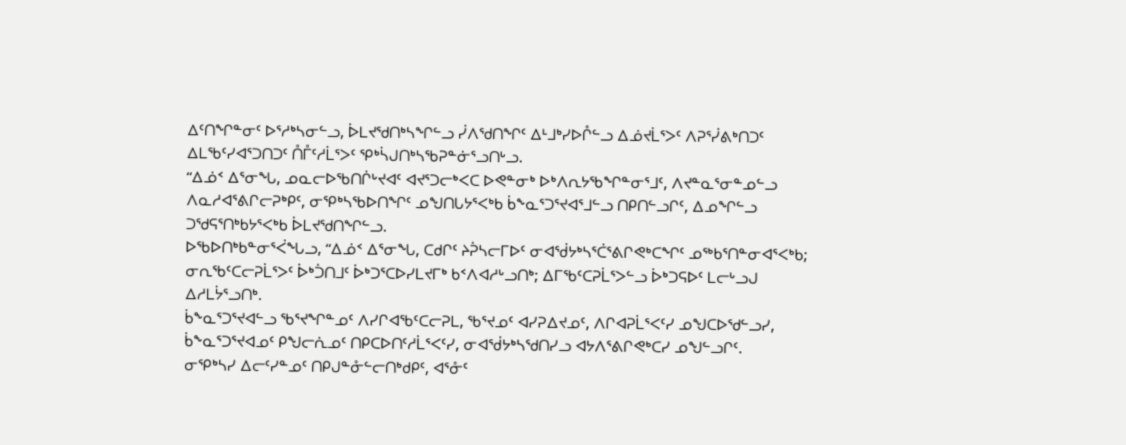ᐃᑦᑎᖏᓐᓂᑦ ᐅᕐᓱᒃᓴᓂᓪᓗ, ᐆᒪᔪᖁᑎᒃᓴᖏᓪᓗ ᓰᐱᖁᑎᖏᑦ ᐃᒻᒧᒃᓯᐅᒊᓪᓗ ᐃᓅᔪᒫᕐᐳᑦ ᐱᕈᕐᓰᕕᒃᑎᑐᑦ ᐃᒪᖃᑦᓯᐊᕐᑐᑎᑐᑦ ᑍᒤᑦᓱᒫᕐᐳᑦ ᕿᒃᓵᒍᑎᒃᓴᖃᕈᓐᓃᕐᓗᑎᒡᓗ.
“ᐃᓅᑉ ᐃᕐᓂᖓ, ᓄᓇᓕᐅᖃᑎᒌᒡᔪᐊᑦ ᐊᔪᕐᑐᓕᒃᐸᑕ ᐅᕙᓐᓂᒃ ᐅᒃᐱᕆᔭᖃᖏᓐᓂᕐᒧᑦ, ᐱᔪᓐᓇᕐᓂᓐᓄᓪᓗ ᐱᓇᓱᐊᕐᕕᒋᓕᕈᒃᑭᑦ, ᓂᕿᒃᓴᖃᐅᑎᖏᑦ ᓄᖑᑎᒐᔭᕐᐸᒃᑲ ᑳᖕᓇᕐᑐᕐᔪᐊᕐᒧᓪᓗ ᑎᑭᑎᓪᓗᒋᑦ, ᐃᓄᖏᓪᓗ ᑐᖁᕋᕐᑎᒃᑲᔭᕐᐸᒃᑲ ᐆᒪᔪᖁᑎᖏᓪᓗ.
ᐅᖃᐅᑎᒃᑲᓐᓂᕐᐹᖓᓗ, “ᐃᓅᑉ ᐃᕐᓂᖓ, ᑕᑯᒋᑦ ᔨᕉᓴᓕᒥᐅᑦ ᓂᐊᖂᔭᒃᓴᕐᑖᕐᕕᒋᕙᒃᑕᖏᑦ ᓄᖅᑲᕐᑎᓐᓂᐊᕐᐸᒃᑲ; ᓂᕆᖃᑦᑕᓕᕈᒫᕐᐳᑦ ᐆᒃᑑᑎᒧᑦ ᐆᒃᑐᕐᑕᐅᓯᒪᔪᒥᒃ ᑲᑉᐱᐊᓱᒡᓗᑎᒃ; ᐃᒥᖃᑦᑕᕈᒫᕐᐳᓪᓗ ᐆᒃᑐᕋᐅᑦ ᒪᓕᒡᓗᒍ ᐃᓱᒪᔮᕐᓗᑎᒃ.
ᑳᖕᓇᕐᑐᕐᔪᐊᓪᓗ ᖃᕐᔪᖏᓐᓄᑦ ᐱᓯᒋᐊᖃᑦᑕᓕᕈᒪ, ᖃᕐᔪᓄᑦ ᐊᓯᕈᐃᔪᓄᑦ, ᐱᒋᐊᕈᒫᕐᐸᑦᓯ ᓄᖑᑕᐅᖁᓪᓗᓯ, ᑳᖕᓇᕐᑐᕐᔪᐊᓄᑦ ᑭᖑᓕᕇᓄᑦ ᑎᑭᑕᐅᑎᑦᓱᒫᕐᐸᑦᓯ, ᓂᐊᖂᔭᒃᓴᖁᑎᓯᓗ ᐊᔭᐱᕐᕕᒋᕙᒃᑕᓯ ᓄᖑᓪᓗᒋᑦ.
ᓂᕿᒃᓴᓯ ᐃᓕᑦᓯᓐᓄᑦ ᑎᑭᒍᓐᓁᓪᓕᑎᒃᑯᑭᑦ, ᐊᕐᓁᑦ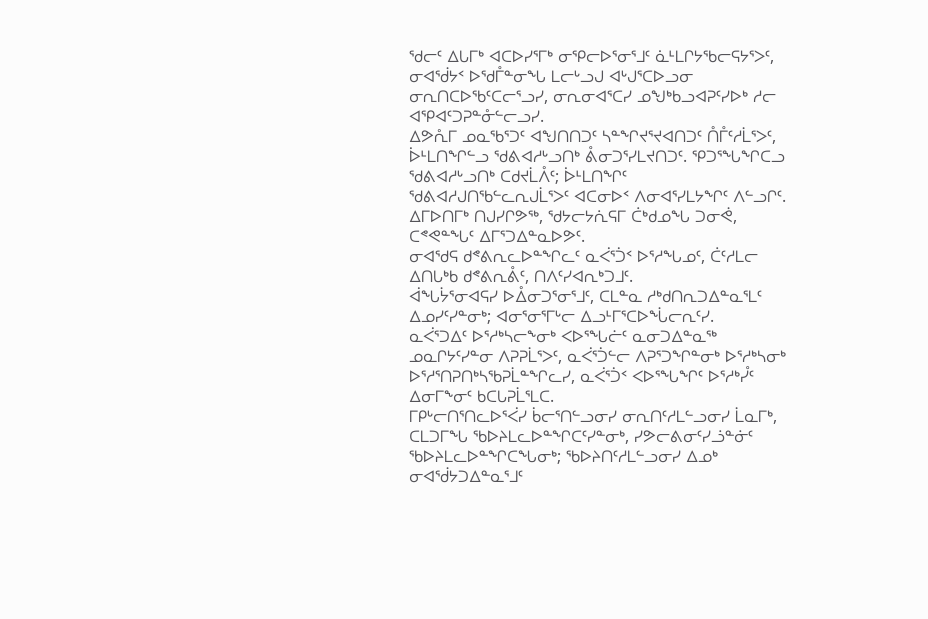ᖁᓕᑦ ᐃᒐᒥᒃ ᐊᑕᐅᓯᕐᒥᒃ ᓂᕿᓕᐅᕐᓂᕐᒧᑦ ᓈᒻᒪᒋᔭᖃᓕᕋᔭᕐᐳᑦ, ᓂᐊᖂᔭᑉ ᐅᖁᒤᓐᓂᖓ ᒪᓕᒡᓗᒍ ᐊᒡᒍᕐᑕᐅᓗᓂ ᓂᕆᑎᑕᐅᖃᑦᑕᓕᕐᓗᓯ, ᓂᕆᓂᐊᕐᑕᓯ ᓄᖑᒃᑲᓗᐊᕈᑦᓯᐅᒃ ᓱᓕ ᐊᕿᐊᑦᑐᕈᓐᓁᓪᓕᓗᓯ.
ᐃᕗᕅᒥ ᓄᓇᖃᕐᑐᑦ ᐊᖑᑎᑎᑐᑦ ᓴᓐᖏᔪᕐᔪᐊᑎᑐᑦ ᑍᒤᑦᓱᒫᕐᐳᑦ, ᐆᒻᒪᑎᖏᓪᓗ ᖁᕕᐊᓱᒡᓗᑎᒃ ᕔᓂᑐᕐᓯᒪᔪᑎᑐᑦ. ᕿᑐᕐᖓᖏᑕᓗ ᖁᕕᐊᓱᒡᓗᑎᒃ ᑕᑯᔪᒫᐰᑦ; ᐆᒻᒪᑎᖏᑦ ᖁᕕᐊᓱᒍᑎᖃᓪᓚᕆᒍᒫᕐᐳᑦ ᐊᑕᓂᐅᑉ ᐱᓂᐊᕐᓯᒪᔭᖏᑦ ᐱᓪᓗᒋᑦ.
ᐃᒥᐅᑎᒥᒃ ᑎᒍᓯᒋᕗᖅ, ᖁᔭᓕᔭᕇᕋᒥ ᑖᒃᑯᓄᖓ ᑐᓂᕚ, ᑕᕝᕙᓐᖓᑦ ᐃᒥᕐᑐᐃᓐᓇᐅᕗᑦ.
ᓂᐊᖁᕋ ᑯᕝᕕᕆᓚᐅᓐᖏᓚᑦ ᓇᐹᕐᑑᑉ ᐅᕐᓱᖓᓄᑦ, ᑖᑦᓱᒪᓕ ᐃᑎᒐᒃᑲ ᑯᕝᕕᕆᕔᑦ, ᑎᐱᑦᓯᐊᕆᒃᑐᒧᑦ.
ᐋᖓᔮᕐᓂᐊᕋᓯ ᐅᐂᓂᑐᕐᓂᕐᒧᑦ, ᑕᒪᓐᓇ ᓱᒃᑯᑎᕆᑐᐃᓐᓇᕐᒪᑦ ᐃᓄᓯᑦᓯᓐᓂᒃ; ᐊᓂᕐᓂᕐᒥᒡᓕ ᐃᓗᒻᒥᕐᑕᐅᖔᓕᕆᑦᓯ.
ᓇᐹᕐᑐᐃᑦ ᐅᕐᓱᒃᓴᓕᖕᓂᒃ ᐸᐅᕐᖓᓖᑦ ᓇᓂᑐᐃᓐᓇᖅ ᓄᓇᒋᔭᑦᓯᓐᓂ ᐱᕈᕈᒫᕐᐳᑦ, ᓇᐹᕐᑑᓪᓕ ᐱᕈᕐᑐᖏᓐᓂᒃ ᐅᕐᓱᒃᓴᓂᒃ ᐅᕐᓱᕐᑎᕈᑎᒃᓴᖃᕈᒫᓐᖏᓚᓯ, ᓇᐹᕐᑑᑉ ᐸᐅᕐᖓᖏᑦ ᐅᕐᓱᒃᓮᑦ ᐃᓂᒥᖕᓂᑦ ᑲᑕᒐᕈᒫᕐᒪᑕ.
ᒥᑭᒡᓕᑎᕐᑎᓚᐅᕐᐹᓯ ᑳᓕᕐᑎᓪᓗᓂᓯ ᓂᕆᑎᑦᓱᒪᓪᓗᓂᓯ ᒫᓇᒥᒃ, ᑕᒪᑐᒥᖓ ᖃᐅᔨᒪᓚᐅᓐᖏᑕᑦᓯᓐᓂᒃ, ᓯᕗᓕᕕᓂᑦᓯᓘᓐᓃᑦ ᖃᐅᔨᒪᓚᐅᓐᖏᑕᖓᓂᒃ; ᖃᐅᔨᑎᑦᓱᒪᓪᓗᓂᓯ ᐃᓄᒃ ᓂᐊᖂᔭᑐᐃᓐᓇᕐᒧᑦ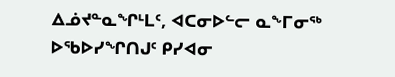ᐃᓅᔪᓐᓇᖏᒻᒪᑦ, ᐊᑕᓂᐅᓪᓕ ᓇᖕᒥᓂᖅ ᐅᖃᐅᓯᖏᑎᒍᑦ ᑭᓯᐊᓂ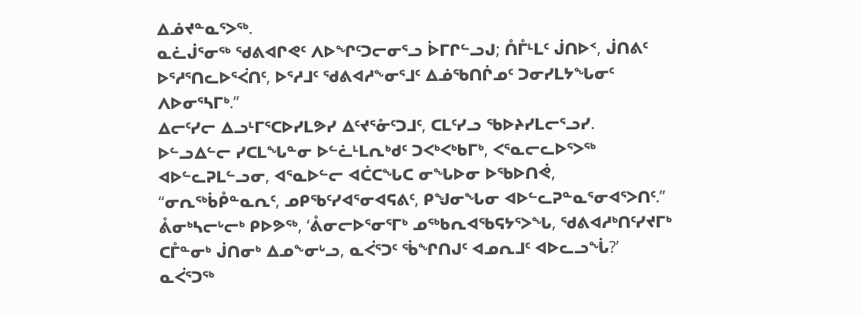ᐃᓅᔪᓐᓇᕐᐳᖅ.
ᓇᓛᒎᕐᓂᖅ ᖁᕕᐊᒋᕙᑦ ᐱᐅᖏᑦᑐᓕᓂᕐᓗ ᐆᒥᒋᓪᓗᒍ; ᑍᒤᒻᒪᑦ ᒎᑎᐅᑉ, ᒎᑎᕕᑦ ᐅᕐᓱᕐᑎᓚᐅᕐᐹᑎᑦ, ᐅᕐᓱᒧᑦ ᖁᕕᐊᓱᖕᓂᕐᒧᑦ ᐃᓅᖃᑎᒌᓄᑦ ᑐᓂᓯᒪᔭᖓᓂᑦ ᐱᐅᓂᕐᓴᒥᒃ.”
ᐃᓕᑦᓯᓕ ᐃᓗᒻᒥᕐᑕᐅᓯᒪᕗᓯ ᐃᑦᔪᕐᓁᑦᑐᒧᑦ, ᑕᒪᑦᓯᓗ ᖃᐅᔨᓯᒪᓕᕐᓗᓯ.
ᐅᓪᓗᐃᓪᓕ ᓯᑕᒪᖓᓐᓂ ᐅᓪᓛᒻᒪᕆᒃᑯᑦ ᑐᐸᒃᐸᒃᑲᒥᒃ, ᐸᕐᓇᓕᓚᐅᕐᐳᖅ ᐊᐅᓪᓚᕈᒪᓪᓗᓂ, ᐊᕐᓇᐅᓪᓕ ᐊᑖᑕᖓᑕ ᓂᖓᐅᓂ ᐅᖃᐅᑎᕚ, “ᓂᕆᖅᑳᑬᓐᓇᕆᑦ, ᓄᑭᖃᑦᓯᐊᕐᓂᐊᕋᕕᑦ, ᑭᖑᓂᖓᓂ ᐊᐅᓪᓚᕈᓐᓇᕐᓂᐊᕐᐳᑎᑦ.”
ᕔᓂᒃᓴᓕᒡᓕᒃ ᑭᐅᕗᖅ, ‘ᕔᓂᓕᐅᕐᓂᕐᒥᒃ ᓄᖅᑲᕆᐊᖃᕋᔭᕐᐳᖓ, ᖁᕕᐊᓱᒃᑎᑦᓯᔪᒥᒃ ᑕᒤᓐᓂᒃ ᒎᑎᓂᒃ ᐃᓄᖕᓂᒡᓗ, ᓇᐹᕐᑐᑦ ᖄᖏᑎᒍᑦ ᐊᓄᕆᒧᑦ ᐊᐅᓚᓗᖔ?’
ᓇᐹᕐᑐᖅ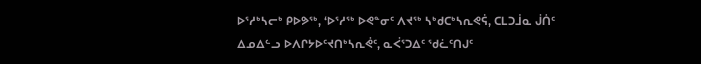ᐅᕐᓱᒃᓴᓕᒃ ᑭᐅᕗᖅ, ‘ᐅᕐᓱᖅ ᐅᕙᓐᓂᑦ ᐱᔪᖅ ᓴᒃᑯᑕᒃᓴᕆᕙᕌ, ᑕᒪᑐᒨᓇ ᒎᑏᑦ ᐃᓄᐃᓪᓗ ᐅᐱᒋᔭᐅᑦᔪᑎᒃᓴᕆᕚᑦ, ᓇᐹᕐᑐᐃᑦ ᖁᓛᑦᑎᒍᑦ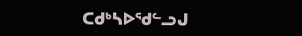ᑕᑯᒃᓴᐅᖁᓪᓗᒍ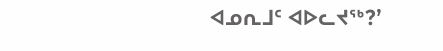ᐊᓄᕆᒧᑦ ᐊᐅᓚᔪᖅ?’